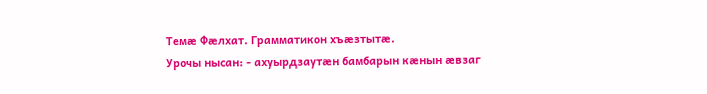Темæ Фæлхат. Грамматикон хъæзтытæ.
Урочы нысан: - ахуырдзаутæн бамбарын кæнын æвзаг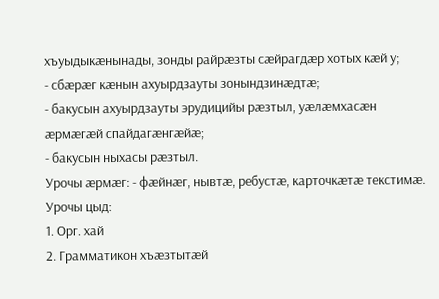хъуыдыкæнынады, зонды райрæзты сæйрагдæр хотых кæй у;
- сбæрæг кæнын ахуырдзауты зонындзинæдтæ;
- бакусын ахуырдзауты эрудицийы рæзтыл, уæлæмхасæн æрмæгæй спайдагæнгæйæ;
- бакусын ныхасы рæзтыл.
Урочы æрмæг: - фæйнæг, нывтæ, ребустæ, карточкæтæ текстимæ.
Урочы цыд:
1. Орг. хай
2. Грамматикон хъæзтытæй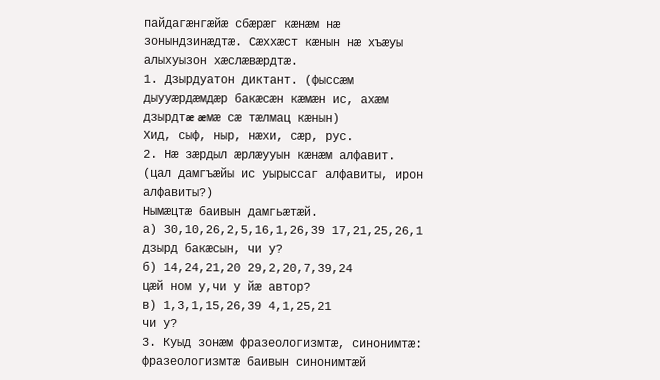пайдагæнгæйæ сбæрæг кæнæм нæ зонындзинæдтæ. Сæххæст кæнын нæ хъæуы алыхуызон хæслæвæрдтæ.
1. Дзырдуатон диктант. (фыссæм дыууæрдæмдæр бакæсæн кæмæн ис, ахæм дзырдтæ æмæ сæ тæлмац кæнын)
Хид, сыф, ныр, нæхи, сæр, рус.
2. Нæ зæрдыл æрлæууын кæнæм алфавит.
(цал дамгъæйы ис уырыссаг алфавиты, ирон алфавиты?)
Нымæцтæ баивын дамгьæтæй.
а) 30,10,26,2,5,16,1,26,39 17,21,25,26,1
дзырд бакæсын, чи у?
б) 14,24,21,20 29,2,20,7,39,24
цæй ном у,чи у йæ автор?
в) 1,3,1,15,26,39 4,1,25,21
чи у?
3. Куыд зонæм фразеологизмтæ, синонимтæ:
фразеологизмтæ баивын синонимтæй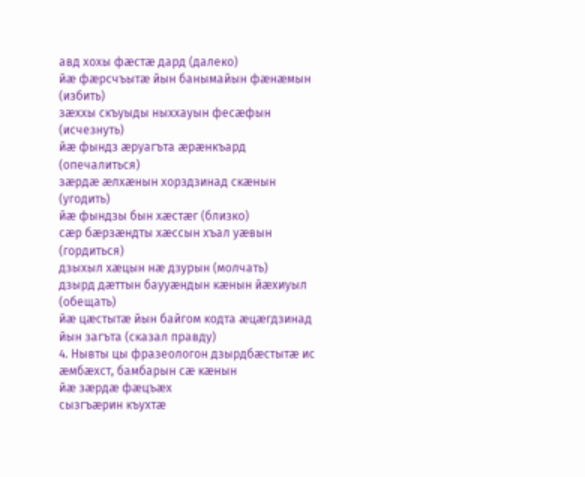авд хохы фæстæ дард (далеко)
йæ фæрсчъытæ йын банымайын фæнæмын (избить)
зæххы скъуыды ныххауын фесæфын (исчезнуть)
йæ фындз æруагъта æрæнкъард (опечалиться)
зæрдæ æлхæнын хорздзинад скæнын (угодить)
йæ фындзы бын хæстæг (близко)
сæр бæрзæндты хæссын хъал уæвын (гордиться)
дзыхыл хæцын нæ дзурын (молчать)
дзырд дæттын баууæндын кæнын йæхиуыл (обещать)
йæ цæстытæ йын байгом кодта æцæгдзинад йын загъта (сказал правду)
4. Нывты цы фразеологон дзырдбæстытæ ис æмбæхст, бамбарын сæ кæнын
йæ зæрдæ фæцъæх
сызгъæрин къухтæ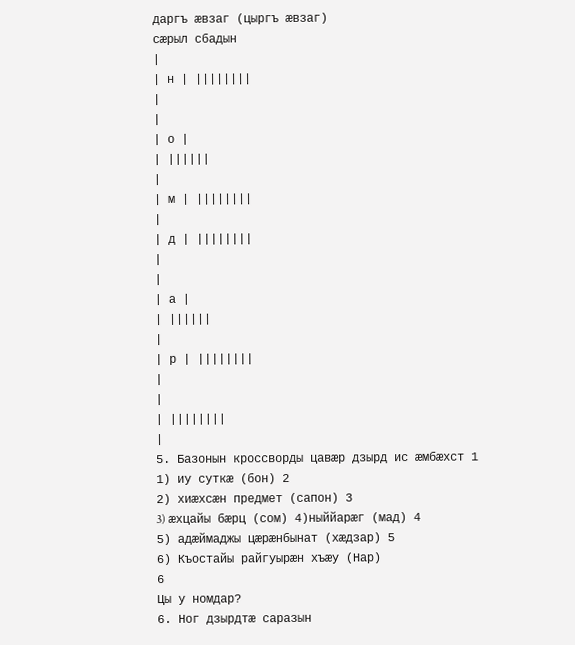даргъ æвзаг (цыргъ æвзаг)
сæрыл сбадын
|
| н | ||||||||
|
|
| о |
| ||||||
|
| м | ||||||||
|
| д | ||||||||
|
|
| а |
| ||||||
|
| р | ||||||||
|
|
| ||||||||
|
5. Базонын кроссворды цавæр дзырд ис æмбæхст 1
1) иу суткæ (бон) 2
2) хиæхсæн предмет (сапон) 3
3) æхцайы бæрц (сом) 4)ныййарæг (мад) 4
5) адæймаджы цæрæнбынат (хæдзар) 5
6) Къостайы райгуырæн хъæу (Нар)
6
Цы у номдар?
6. Ног дзырдтæ саразын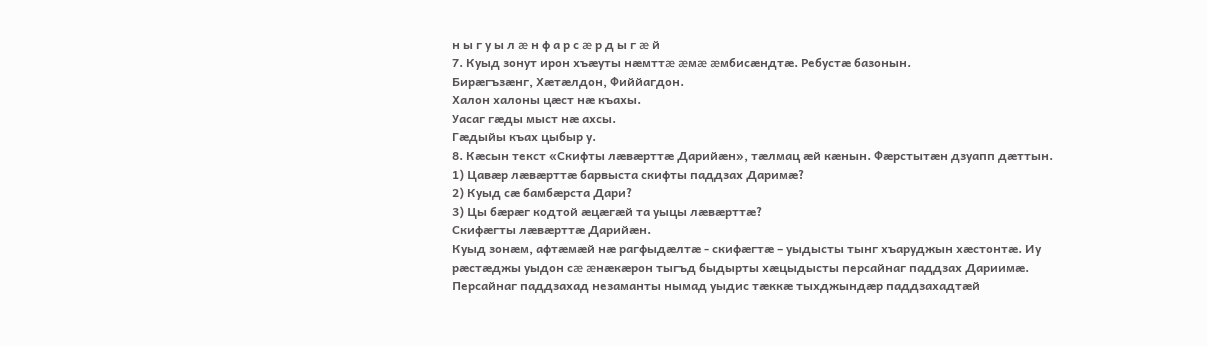н ы г у ы л æ н ф а р с æ р д ы г æ й
7. Куыд зонут ирон хъæуты нæмттæ æмæ æмбисæндтæ. Ребустæ базонын.
Бирæгъзæнг, Хæтæлдон, Фиййагдон.
Халон халоны цæст нæ къахы.
Уасаг гæды мыст нæ ахсы.
Гæдыйы къах цыбыр у.
8. Кæсын текст «Скифты лæвæрттæ Дарийæн», тæлмац æй кæнын. Фæрстытæн дзуапп дæттын.
1) Цавæр лæвæрттæ барвыста скифты паддзах Даримæ?
2) Куыд сæ бамбæрста Дари?
3) Цы бæрæг кодтой æцæгæй та уыцы лæвæрттæ?
Скифæгты лæвæрттæ Дарийæн.
Куыд зонæм, афтæмæй нæ рагфыдæлтæ - скифæгтæ – уыдысты тынг хъаруджын хæстонтæ. Иу рæстæджы уыдон сæ æнæкæрон тыгъд быдырты хæцыдысты персайнаг паддзах Дариимæ. Персайнаг паддзахад незаманты нымад уыдис тæккæ тыхджындæр паддзахадтæй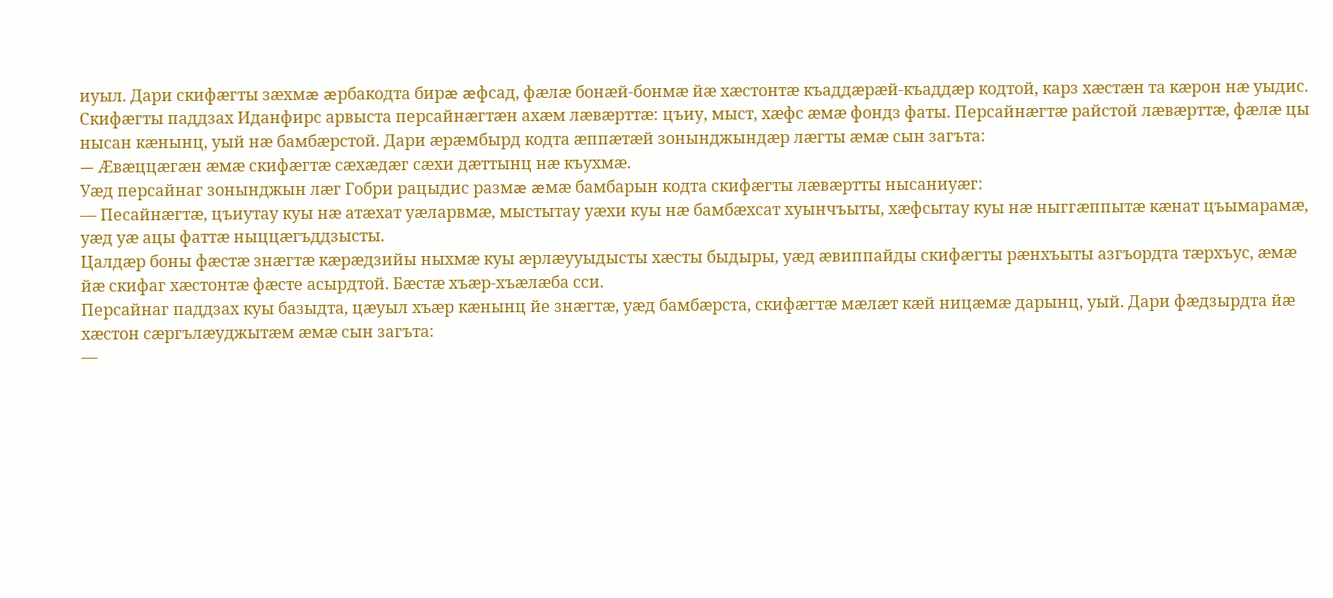иуыл. Дари скифæгты зæхмæ æрбакодта бирæ æфсад, фæлæ бонæй-бонмæ йæ хæстонтæ къаддæрæй-къаддæр кодтой, карз хæстæн та кæрон нæ уыдис.
Скифæгты паддзах Иданфирс арвыста персайнæгтæн ахæм лæвæрттæ: цъиу, мыст, хæфс æмæ фондз фаты. Персайнæгтæ райстой лæвæрттæ, фæлæ цы нысан кæнынц, уый нæ бамбæрстой. Дари æрæмбырд кодта æппæтæй зонынджындæр лæгты æмæ сын загъта:
— Æвæццæгæн æмæ скифæгтæ сæхæдæг сæхи дæттынц нæ къухмæ.
Уæд персайнаг зонынджын лæг Гобри рацыдис размæ æмæ бамбарын кодта скифæгты лæвæртты нысаниуæг:
— Песайнæгтæ, цъиутау куы нæ атæхат уæларвмæ, мыстытау уæхи куы нæ бамбæхсат хуынчъыты, хæфсытау куы нæ ныггæппытæ кæнат цъымарамæ, уæд уæ ацы фаттæ ныццæгъддзысты.
Цалдæр боны фæстæ знæгтæ кæрæдзийы ныхмæ куы æрлæууыдысты хæсты быдыры, уæд æвиппайды скифæгты рæнхъыты азгъордта тæрхъус, æмæ йæ скифаг хæстонтæ фæсте асырдтой. Бæстæ хъæр-хъæлæба сси.
Персайнаг паддзах куы базыдта, цæуыл хъæр кæнынц йе знæгтæ, уæд бамбæрста, скифæгтæ мæлæт кæй ницæмæ дарынц, уый. Дари фæдзырдта йæ хæстон сæргълæуджытæм æмæ сын загъта:
—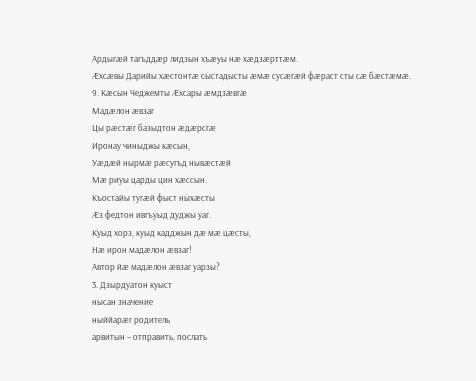Ардыгæй тагъддæр лидзын хъæуы нæ хæдзæрттæм.
Æхсæвы Дарийы хæстонтæ сыстадысты æмæ сусæгæй фæраст сты сæ бæстæмæ.
9. Кæсын Чеджемты Æхсары æмдзæвгæ
Мадæлон æвзаг
Цы рæстæг базыдтон æдæрсгæ
Иронау чиныджы кæсын,
Уæдæй нырмæ рæсугъд нывæстæй
Мæ риуы царды цин хæссын.
Къостайы тугæй фыст ныхæсты
Æз федтон ивгъуыд дуджы уаг.
Куыд хорз, куыд кадджын дæ мæ цæсты,
Нæ ирон мадæлон æвзаг!
Автор йæ мадæлон æвзаг уарзы?
3. Дзырдуатон куыст
нысан значение
ныййарæг родитель
арвитын – отправить, послать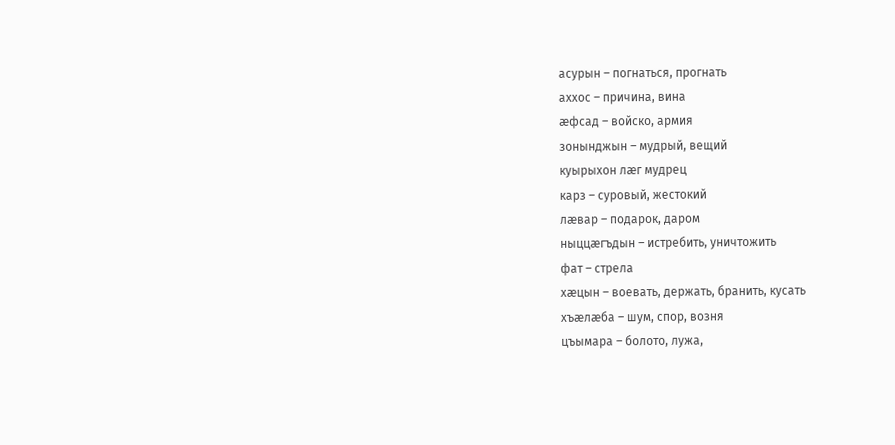асурын – погнаться, прогнать
аххос – причина, вина
æфсад – войско, армия
зонынджын – мудрый, вещий
куырыхон лæг мудрец
карз – суровый, жестокий
лæвар – подарок, даром
ныццæгъдын – истребить, уничтожить
фат – стрела
хæцын – воевать, держать, бранить, кусать
хъæлæба – шум, спор, возня
цъымара – болото, лужа,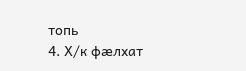топь
4. Х/к фæлхат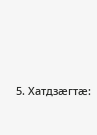5. Хатдзæгтæ: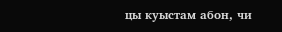цы куыстам абон, чи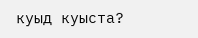куыд куыста?